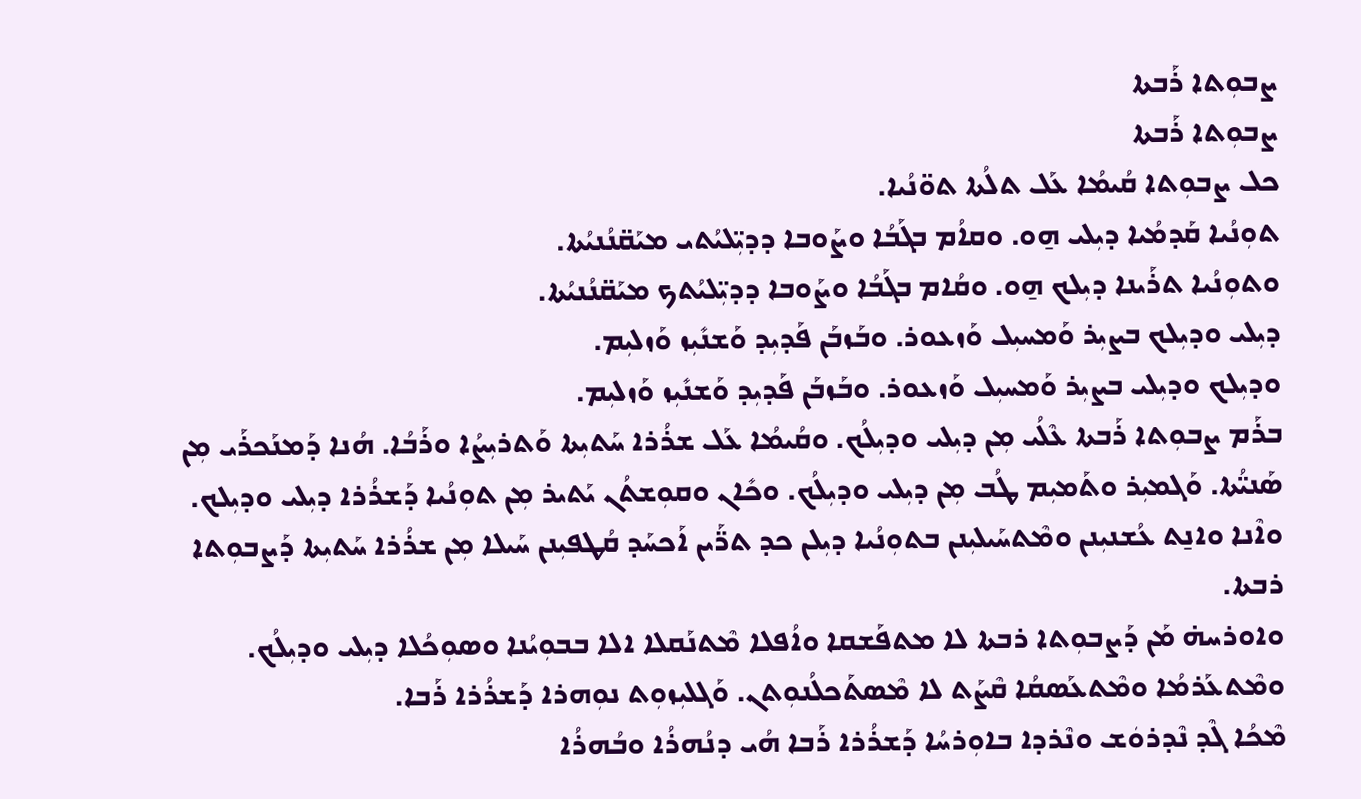ܨܒܘܼܬܐ ܪܰܒܬܐ
ܨܒܘܼܬܐ ܪܰܒܬܐ
ܟܠ ܨܒܘܼܬܐ ܩܳܝܡܳܐ ܥܰܠ ܬܠܳܬܐ ܬܘ̈ܢܳܝܐ.
ܬܘܼܢܳܝܐ ܩܰܕܡܳܝܐ ܕܝܼܠܝ ܗ̱ܘ. ܘܩܐܳܡ ܒܓܰܒܳܐ ܘܨܰܘܒܐ ܕܕܝܼ̈ܠܝܳܬܝ ܡܝܰܩ̈ܢܳܢܝܳܬܐ.
ܘܬܘܼܢܳܝܐ ܬܪܰܝܢܐ ܕܝܼܠܟ ܗ̱ܘ. ܘܩܳܐܡ ܒܓܰܒܳܐ ܘܨܰܘܒܐ ܕܕܝܼ̈ܠܝܳܬܟ ܡܝܰܩ̈ܢܳܢܝܳܬܐ.
ܕܝܼܠܝ ܘܕܝܼܠܟ ܒܨܝܼܪ ܘܰܡܚܝܼܠ ܘܰܙܥܘܪ. ܘܒܰܙܒܰܢ ܦܰܕܝܼܕ ܘܰܫܢܺܝܼܙ ܘܰܙܠܝܼܡ.
ܘܕܝܼܠܟ ܘܕܝܼܠܝ ܒܨܝܼܪ ܘܰܡܚܝܼܠ ܘܰܙܥܘܪ. ܘܒܰܙܒܰܢ ܦܰܕܝܼܕ ܘܰܫܢܺܝܼܙ ܘܰܙܠܝܼܡ.
ܒܪܰܡ ܨܒܘܼܬܐ ܪܰܒܬܐ ܥܶܠܳܝ ܡܼܢ ܕܝܼܠܝ ܘܕܝܼܠܳܟ. ܘܩܳܝܡܳܐ ܥܰܠ ܫܪܳܪܐ ܚܰܬܝܼܬܐ ܘܰܬܪܝܼܨܳܐ ܘܪܰܒܳܐ. ܗܳܢܐ ܕܰܡܢܰܟܪܰܝ ܡܼܢ ܣܰܢܝ̈ܳܬܐ. ܘܰܓܡܝܼܪ ܘܬܰܡܝܼܡ ܛܳܒ ܡܼܢ ܕܝܼܠܝ ܘܕܝܼܠܳܟ. ܘܟܺܐܢ ܘܩܘܼܫܬܳܢ ܝܰܬܝܪ ܡܼܢ ܬܘܼܢܳܝܐ ܕܰܫܪܳܪܐ ܕܝܼܠܝ ܘܕܝܼܠܟ.
ܘܐܶܢܐ ܘܐܢ̱ܬ ܥܳܫܢܝܼܢܢ ܘܡܶܬܚܰܝܠܝܼܢܢ ܒܬܘܼܢܳܝܐ ܕܝܼܠܢ ܟܕ ܬܪ̈ܰܝܢ ܐܰܟܚܰܕ ܩܳܛܦܝܼܢܢ ܚܰܝܠܐ ܡܼܢ ܫܪܳܪܐ ܚܰܬܝܼܬܐ ܕܰܨܒܘܼܬܐ ܪܒܬܐ.
ܘܐܘܪܚܗ̇ ܡܰܢ ܕܰܨܒܘܼܬܐ ܪܒܬܐ ܠܐ ܡܬܦܰܫܩܐ ܘܐܳܦܠܐ ܡܶܬܢܰܩܠܐ ܐܠܐ ܒܒܘܼܝܳܢܐ ܘܣܘܼܟܳܠܐ ܕܝܼܠܝ ܘܕܝܼܠܳܟ. ܘܡܶܬܥܰܪܡܳܐ ܘܡܶܬܥܰܣܩܳܐ ܩܶܨܰܬ ܠܐ ܡܶܣܬܰܟܠܳܢܘܼܬܢ. ܘܰܓܠܝܼܙܘܼܬ ܢܘܼܗܪܐ ܕܰܫܪܳܪܐ ܪܰܒܐ.
ܡܶܟܳܐ ܓܶܕ ܢܶܕܪܘܿܫ ܘܢܶܪܕܐ ܒܐܘܼܪܚܳܐ ܕܰܫܪܳܪܐ ܪܰܒܐ ܗܳܝ ܕܢܳܗܪܳܐ ܘܒܳܗܪܳܐ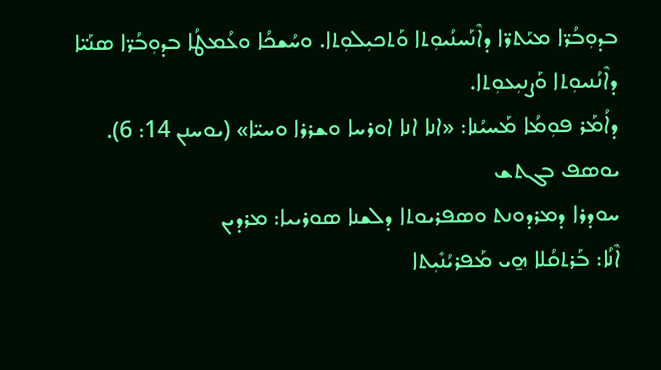ܒܕܘܼܒܳܪ̈ܐ ܡܝܰܬܪ̈ܐ ܕܐܶܢܰܚܢܳܝܘܼܬܐ ܘܰܬܟܝܼܠܘܼܬܐ. ܘܚܳܫܟܳܐ ܘܥܳܡܛܳܐ ܒܕܘܼܒܳܪ̈ܐ ܣܢܰܝ̈ܐ ܕܐܶܢܳܢܝܘܼܬܐ ܘܰܨܢܝܼܥܘܼܬܐ.
ܕܐܳܡܰܪ ܦܘܼܡܳܐ ܡܰܚܝܳܢܐ: «ܐܢܐ ܐܢܐ ܐܘܪܚܐ ܘܫܪܪܐ ܘܚܝ̈ܐ» (ܝܘܚܢܢ 14: 6).
ܝܘܣܦ ܒܓܬܫ
ܚܘܕܪܐ ܕܡܪܕܘܢܬ ܘܣܦܪܝܘܬܐ ܕܠܫܢܐ ܣܘܪܝܝܐ: ܡܪܕܝܢ
ܐܶܢܳܐ: ܒܰܪܬܩܳܠܐ ܗ̱ܝ ܡܰܦܪܝܳܢܺܝܼܬܐ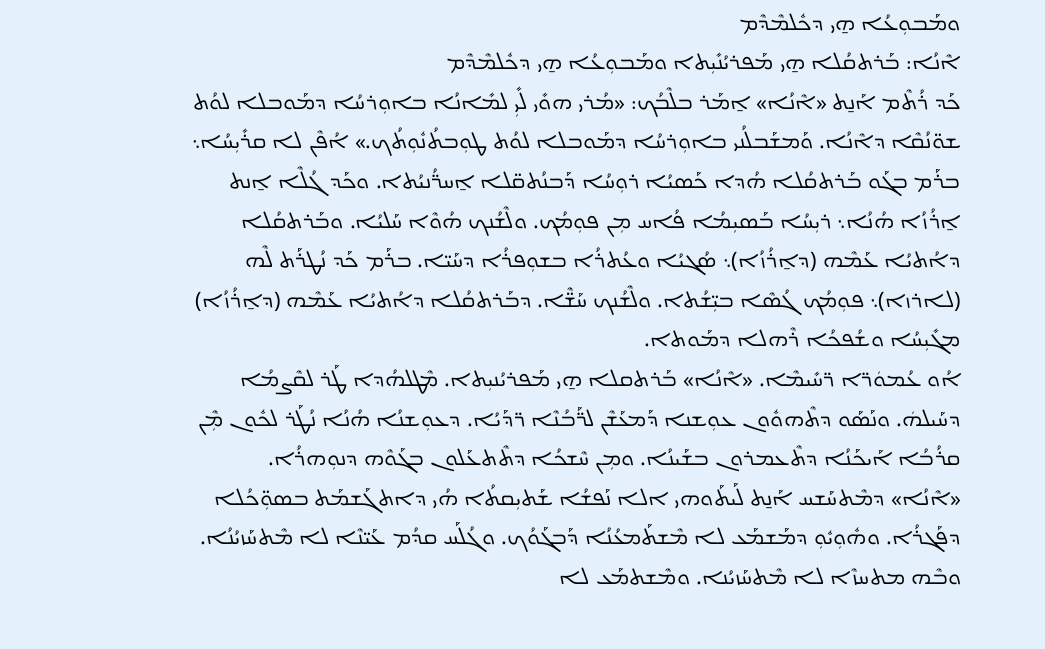ܘܡܰܒܘܼܥܳܐ ܗ̱ܝ ܕܟܽܠܡܶܕܶܡ
ܐܶܢܳܐ: ܒܰܪܬܩܳܠܐ ܗ̱ܝ ܡܰܦܪܝܳܢܺܝܼܬܐ ܘܡܰܒܘܼܥܳܐ ܗ̱ܝ ܕܟܽܠܡܶܕܶܡ
ܟܰܕ ܪܳܬܶܡ ܐܰܢ̱ܬ «ܐܶܢܳܐ» ܐ̱ܡܰܪ ܒܠܶܒܳܟ: «ܡܳܪܝ ܗܘܺܝ ܠܺܝܼ ܠܡܺܐܢܳܐ ܒܐܘܼܪܚܳܐ ܕܡܰܘܒܠܐ ܠܘܳܬ ܫܘ̈ܢܳܩܶܐ ܕܐܶܢܳܐ. ܘܰܡܫܰܒܠܳܢܝ ܒܐܘܼܪܚܳܐ ܕܡܰܘܒܠܐ ܠܘܳܬ ܛܘܼܒܬܳܢܽܘܼܬܳܟ.» ܐܳܦܶܢ ܠܐ ܩܪܺܝܼܚܳܐ܆ ܒܪܰܡ ܒܓܰܘ ܒܰܪܬܩܳܠܐ ܗܳܕܐ ܟܰܣܝܳܐ ܪܘܼܚܳܐ ܕܰܒܢܳܬܩ̈ܠܐ ܐ̱ܚܪ̈ܳܢܝܳܬܐ. ܘܟܰܕ ܓܳܠܶܐ ܐ̱ܢܬ ܐ̱ܪܳܙܳܐ ܗܳܢܳܐ܆ ܪܝܼܚܳܐ ܒܰܣܝܼܡܳܐ ܦܳܐܚ ܡܼܢ ܦܘܼܡܳܟ. ܘܠܶܫܳܢܟ ܗܳܘܶܐ ܚܰܠܝܳܐ. ܘܒܰܪܬܩܳܠܐ ܕܐܳܬܝܳܐ ܥܰܡܶܗ (ܕܐ̱ܪܳܙܳܐ)܆ ܣܳܓܝܳܐ ܘܥܳܬܪܳܐ ܒܫܘܼܦܪܳܐ ܕܚܰܝ̈ܐ. ܒܪܰܡ ܟܰܕ ܢܳܛܪܰܬ ܠܶܗ (ܠܐܪܙܐ)܆ ܦܘܼܡܳܟ ܓܳܣܶܐ ܒܝܼ̈ܫܳܬܐ. ܘܠܶܫܳܢܟ ܚܰܫ̈ܶܐ. ܕܒܰܪܬܩܳܠܐ ܕܐܳܬܝܳܐ ܥܰܡܶܗ (ܕܐ̱ܪܳܙܳܐ) ܡܓܺܝܼܚܳܐ ܘܫܳܦܟܳܐ ܪܶܗܠܐ ܕܡܰܘܬܐ.
ܐܳܘ ܥܳܡܘܿܪ̈ܐ ܪ̈ܚܺܝܡܶܐ. «ܐܶܢܳܐ» ܒܰܪܬܩܠܐ ܗ̱ܝ ܡܰܦܪܝܳܢܝܼܬܐ. ܡܶܛܠܗܳܕܐ ܛܰܪ ܠܩܶܨܡܳܐ ܕܚܰܝܠܗܿ. ܘܢܰܣܰܘ ܕܬܶܗܘܽܘܢ ܥܘܼܫܢܐ ܕܰܡܥܰܫܶܢ ܠܪ̈ܰܒܳܢܶܐ ܪ̈ܕܰܝܳܐ. ܕܥܘܼܫܢܳܐ ܗܳܢܳܐ ܢܳܛܰܪ ܠܟܽܘܢ ܡܼܶܢ ܩܪܳܒܳܐ ܐܰܝܟܰܢܳܐ ܕܬܶܥܡܪܘܢ ܒܫܰܝܢܳܐ. ܘܡܼܢ ܚܶܫܟܳܐ ܕܬܶܬܥܰܠܘܢ ܒܓܰܘܶܗ ܕܢܘܼܗܪܳܐ.
«ܐܶܢܳܐ» ܕܡܶܬܚܰܫܚ ܐܰܢ̱ܬ ܠܰܝܬܰܘܗܝ ܐܠܐ ܢܰܦܫܳܐ ܫܰܬܝܼܩܬܳܐ ܗܳܝ ܕܐܬܓܰܫܡܰܬ ܒܣܘܼ̈ܟܳܠܐ ܕܦܰܓܪܳܐ. ܘܗܽܘܼܝܽܘܼ ܕܡܰܫܡܰܥ ܠܐ ܡܶܫܬܰܡܥܳܢܳܐ ܕܰܒܓܰܘܳܟ. ܘܓܳܠܰܚ ܩܕܳܡ ܥܰܝ̈ܢܶܐ ܠܐ ܡܶܬܚܰܙܝܳܢܳܐ. ܘܒܶܗ ܡܬܚܙܶܐ ܠܐ ܡܶܬܚܰܙܝܳܢܐ. ܘܡܶܫܬܡܰܥ ܠܐ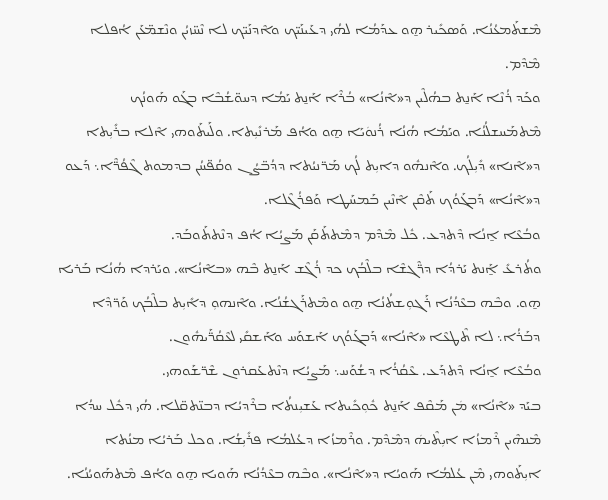ܡܶܫܬܰܡܥܳܢܳܐ. ܘܰܣܟܺܝܪ ܗ̱ܘ ܥܕܰܡܳܐ ܠܗܳܝ ܕܥܰܝܢܰܝ̈ܟ ܘܐܶܕܢܰܝ̈ܟ ܠܐ ܢܶܚ̈ܙܝܳܢ ܘܢܶܫܡ̈ܥܰܢ ܐܳܦܠܐ ܡܶܕܶܡ.
ܘܟܰܕ ܪܳܢܶܐ ܐܰܢ̱ܬ ܒܗܳܠܶܝܢ ܕ«ܐܶܢܳܐ» ܒܳܪܶܐ ܐܰܢ̱ܬ ܝܰܡܳܐ ܕܚܘ̈ܫܳܒܶܐ ܒܓܰܘ ܗܰܘܢܳܟ ܡܶܬܡܰܚܫܠܳܢܳܐ. ܘܝܰܡܳܐ ܗܳܢܳܐ ܪܳܢܘܿܝܰܐ ܗ̱ܘ ܘܐܳܦ ܡܰܪܢܺܝܼܬܐ. ܘܠܰܝܬܰܘܗܝ ܐܶܠܐ ܒܪܺܝܼܬܐ ܕ«ܐܶܢܐ» ܕܺܝܼܠܳܟ. ܘܐܶܢܗܽܘ ܕܐܝܼܬ ܠܳܟ ܡܰܪ̈ܢܝܳܬܐ ܕܕܳܒ̈ܨܳܢ ܘܩܳܦ̈ܚܳܢ ܒܕܡܘܬ ܓܶܦܳܪ̈ܶܐ܆ ܕܰܥܘ ܕ«ܐܶܢܳܐ» ܕܰܒܓܰܘܳܟ ܬܰܩܶܢ ܐܶܢܶܝܢ ܒܰܡܚܰܛܐ ܘܰܦܪܳܓܶܠܐ.
ܘܒܳܥܶܐ ܐ̱ܢܳܐ ܕܶܬܕܥ. ܟܽܠ ܡܶܕܶܡ ܕܡܶܬܬܰܩܰܢ ܡܰܨܝܳܐ ܐܳܦ ܕܢܶܬܬܰܘܒܰܕ.
ܘܬܳܪܥܺ ܐ̱ܰܢܬ ܝܰܪܕܳܐ ܕܪ̈ܶܓܫܶܐ ܒܠܶܒܳܟ ܟܕ ܪܳܓܶܫ ܐܰܢ̱ܬ ܒܶܗ «ܒܐܶܢܳܐ». ܘܝܰܪܕܐ ܗܳܢܳܐ ܒܰܪܝܐ ܗ̱ܘ. ܘܒܶܗ ܒܥܶܕܳܢܳܐ ܪܰܓܘܼܫܬܳܢܳܐ ܗ̱ܘ ܘܡܶܬܪܰܓܫܳܢܳܐ. ܘܐܶܢܗܘܼ ܕܐܺܝܼܬ ܒܠܶܒܳܟ ܘܰܪ̈ܕܶܐ ܕܒܰܪܳܐ܆ ܠܐ ܬܶܛܥܶܐ «ܐܶܢܳܐ» ܕܰܒܓܰܘܳܟ ܐܰܫܘܰܚ ܘܐܰܫܩܺܝ ܠܥܶܩܳܪ̈ܰܝܗܽܘܢ.
ܘܒܳܥܶܐ ܐ̱ܢܳܐ ܕܶܬܕܰܥ. ܥܶܩܳܪܳܐ ܕܫܳܘܰܚ܆ ܡܰܨܝܳܐ ܕܢܶܬܥܰܩܪܘܢ ܫܶܪ̈ܫܰܘܗܝ.
ܒܝܰܕ «ܐܶܢܳܐ» ܡܿܢ ܡܰܩܶܦ ܐܰܢ̱ܬ ܟܽܘܼܟܺܝܬܐ ܥܰܫܝܼܢܬܳܐ ܒܪܶܕܝܳܐ ܕܒܢ̈ܬܩ̈ܠܐ. ܗܳܝ ܕܟܽܠ ܚܕܳܐ ܡܶܢܗܶܝܢ ܪܶܡܙܳܐ ܐܝܼܬܶܝܗܿ ܕܡܶܕܶܡ. ܘܪܶܡܙܳܐ ܕܥܳܠܡܳܐ ܦܪܺܝܼܫܳܐ. ܘܟܠ ܒܰܪܝܳܐ ܡܢܳܬܐ ܐܝܼܬܰܘܗܝ ܡܶܢ ܥܳܠܡܳܐ ܗܰܘܝܳܐ ܕ«ܐܶܢܳܐ». ܘܒܶܗ ܒܥܶܕܳܢܳܐ ܗܰܘܝܐ ܗ̱ܘ ܘܐܳܦ ܡܶܬܗܰܘܝܳܢܳܐ.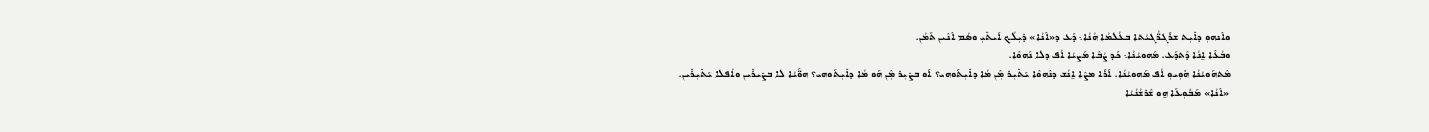ܘܐܶܢܗܘܼ ܕܐܺܝܼܬ ܫܪܰܓܪ̈ܳܓܝܳܬܐ ܒܥܳܠܡܳܐ ܗܳܢܳܐ܆ ܕܰܥ ܕ«ܐܶܢܳܐ» ܕܺܝܼܠܳܟ ܐܰܝܬܺܝܼ ܘܣܳܡ ܐܶܢܶܝܢ ܬܰܡܳܢ.
ܘܒܳܥܶܐ ܐ̱ܢܳܐ ܕܶܬܕܰܥ. ܡܰܗܘܝܳܢܳܐ܆ ܟܰܕ ܨܳܒܶܐ ܡܰܨܝܳܐ ܐܳܦ ܕܠܐ ܢܰܗܘܶܐ.
ܡܶܬܗܰܘܝܳܢܳܐ ܗܽܘܼܝܘܼ ܐܳܦ ܡܰܗܘܝܳܢܳܐ. ܐܰܪܰܐ ܡܨܶܐ ܐ̱ܢܳܫ ܕܢܶܗܘܶܐ ܝܰܬܺܝܼܪ ܡܼܶܢ ܡܳܐ ܕܐܺܝܼܬܰܘܗܝ؟ ܐܰܘ ܒܨܺܝܼܪ ܡܼܶܢ ܗܰܘ ܡܳܐ ܕܐܺܝܼܬܰܘܗܝ؟ ܗܘ̈ܰܝܳܐ ܠܐ ܒܨܺܝܪܺܝܢ ܘܐܳܦܠܐ ܝܰܬܺܝܼܪܺܝܢ.
«ܐܶܢܳܐ» ܡܰܒܽܘܼܥܰܐ ܗ̱ܘ ܫܶܪܫܳܢܳܝܳܐ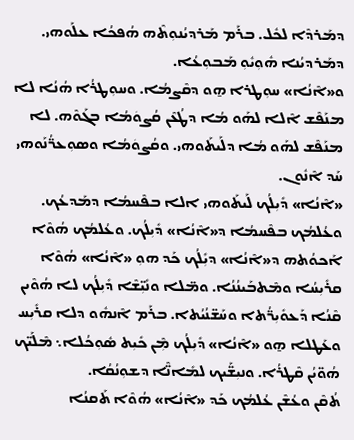ܕܡܰܪܕܶܐ ܠܟܽܠ. ܒܪܰܡ ܡܰܪܕܝܳܢܘܼܬܶܗ ܗܳܦܟܳܐ ܥܠܰܘܗܝ. ܕܡܰܪܕܝܳܢܐ ܗܽܘܼܝܽܘܼ ܡܰܒܘܼܥܳܐ.
ܘ«ܐܶܢܳܐ» ܚܘܼܛܪܐ ܗ̱ܘ ܕܩܶܨܡܳܐ. ܘܚܘܼܛܪܳܐ ܗܳܢܳܐ ܠܐ ܡܢܰܦܶܫ ܐܶܠܐ ܠܗܰܘ ܡܳܐ ܕܛܳܥܶܢ ܩܳܨܘܿܡܳܐ ܒܓܰܘܶܗ. ܠܐ ܡܢܰܦܶܫ ܠܗܰܘ ܡܳܐ ܕܠܰܝܬܰܘܗܝ. ܘܩܳܨܘܿܡܳܐ ܘܣܘܼܥܪ̈ܳܢܰܘܗܝ ܚܰܕ ܐܶܢܽܘܢ.
«ܐܶܢܳܐ» ܕܺܝܼܠܳܟ ܠܰܝܬܰܘܗܝ ܐܠܐ ܒܦܶܚܡܳܐ ܕܡܰܕܥܳܟ. ܘܥܳܠܡܳܟ ܒܦܶܚܡܳܐ ܕ«ܐܶܢܳܐ» ܕܺܝܼܠܳܟ. ܘܥܳܠܡܳܟ ܗܳܘܶܐ ܐܰܟܘܳܬܗ ܕ«ܐܶܢܳܐ» ܕܝܼܺܠܳܟ ܟܰܕ ܗܘܼ «ܐܶܢܳܐ» ܗܳܘܶܐ ܩܪܺܝܼܚܳܐ ܘܡܶܬܒܰܝܢܳܢܳܐ. ܘܡ̈ܠܐ ܘܢܺܝܼ̈ܫܶܐ ܕܺܝܼܠܳܟ ܠܐ ܗܳܘܶܝܢ ܩܶܢܳܐ ܕܰܥܘܺܝܼܪ̈ܳܬܐ ܘܚܰܫ̈ܢܳܝܳܬܐ. ܒܪܰܡ ܐܶܢܗܽܘ ܕܠܐ ܩܪܺܝܼܚ ܘܥܰܛܠܐ ܗ̱ܘ «ܐܶܢܳܐ» ܕܺܝܼܠܳܟ ܡܼܶܢ ܟܺܝܼܬ ܣܽܘܼܟܳܠܐ܆ ܡܶܠܰܝ̈ܟ ܗܳܘ̈ܝܳܢ ܩܶܛܪܳܐ. ܘܢܝܼܫ̈ܰܝܟ ܠܡܺܐܢ̈ܶܐ ܕܫܘܼܢܳܩܳܐ.
ܬܳܩܶܢ ܘܥܳܫܶܢ ܥܳܠܡܳܟ ܟܰܕ «ܐܶܢܳܐ» ܗܳܘܶܐ ܬܰܩܢܳܐ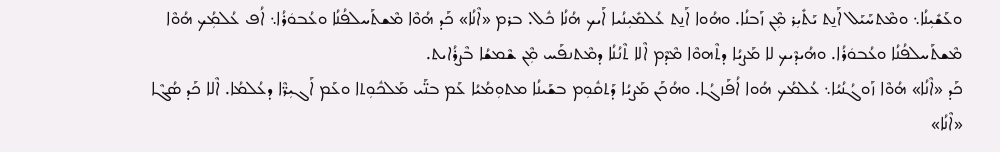ܘܥܰܫܺܝܼܢܳܐ܆ ܘܡܶܬܚܰܝܰܠ ܐܰܢ̱ܬ ܝܰܬܺܝܼܪ ܡܼܶܢ ܙܰܒܢܳܐ. ܘܗܳܘܐ ܐܰܢ̱ܬ ܥܳܠܡܺܝܼܢܳܝܐ ܐܰܝܟ ܗܳܢܳܐ ܟܽܠ. ܒܪܡ «ܐܶܢܳܐ» ܟܰܕ ܗܳܘܶܐ ܡܶܫܬܰܚܠܦܳܢܳܐ ܘܥܳܒܘܿܪܳܐ܆ ܐܳܦ ܥܳܠܡܼܳܟ ܗܳܘܶܐ ܡܶܫܬܰܚܠܦܳܢܳܐ ܘܥܳܒܘܿܪܳܐ. ܘܗܳܝܕܶܝܟ ܠܐ ܡܰܨܝܳܐ ܕܬܶܗܘܶܐ ܡܶܕܶܡ ܐܶܠܐ ܬܶܢܳܢܳܐ ܕܡܶܬܢܦܰܚ ܡܼܶܢ ܫܶܡܫܳܐ ܒܶܨܪܳܐܝܬ.
ܟܰܕ «ܐܶܢܳܐ» ܗܳܘܶܐ ܙܰܘܓܳܢܳܝܳܐ܆ ܥܳܠܡܳܟ ܗܳܘܐ ܐܳܦܰܙܓܳܐ. ܘܗܳܟܰܢ ܡܰܨܝܳܐ ܕܰܬܩܽܘܼܡ ܒܫܰܝܢܳܐ ܡܬܘܼܡܳܝܳܐ ܥܰܡ ܒܢ̈ܰܝ ܡܰܠܟܽܘܼܬܐ ܘܥܰܡ ܐܰܓܝܼܪ̈ܶܐ ܕܥܳܠܡܳܐ. ܐܶܠܐ ܟܰܕ ܣܳܓܶܐ «ܐܶܢܳܐ»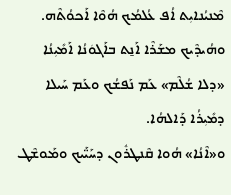ܡܶܢܝܳܢܐܝܼܬ ܐܳܦ ܥܳܠܡܳܟ ܗܳܘܶܐ ܐܰܟܘܳܬܶܗ. ܘܗܳܝܕܶܝܟ ܡܫܰܪܶܐ ܐܰܢ̱ܬ ܒܐܰܓܘܿܢܳܐ ܐܰܡܺܝܼܢܳܐ «ܕܠܐ ܫܳܠܶܡ» ܥܰܡ ܢܰܦܫܳܟ ܘܥܰܡ ܚܰܝܠܐ ܕܡܺܝܼܪܳܐ ܕܰܐܠܗܳܐ.
ܘ«ܐܶܢܳܐ» ܗܳܘܐ ܩܶܢܛܪܽܘܢ ܕܚܰܝ̈ܰܝܟ ܘܡܰܘܫܶܛ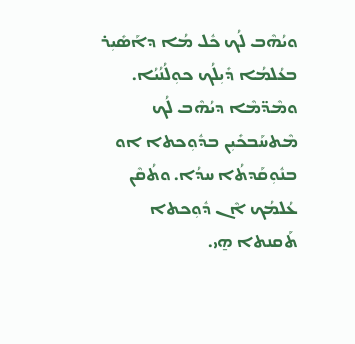ܘܝܳܗܶܒ ܠܳܟ ܟܽܠ ܡܳܐ ܕܐܰܣܺܝܼܪ ܒܥܳܠܡܳܐ ܕܺܝܼܠܳܟ ܟܘܼܠܳܢܳܝܳܐ. ܘܡܶܕ̈ܡܶܐ ܕܝܳܗܶܒ ܠܳܟ ܡܶܬܚܰܒܟܺܝܼܢ ܒܕܽܘܼܟܬܐ ܐܘ ܒܢܽܘܼܩܰܕܬܳܐ ܚܕܳܐ. ܘܬܳܩܶܢ ܥܳܠܡܳܟ ܐܶܢ ܕܽܘܼܟܬܐ ܬܰܩܢܬܐ ܗ̱ܝ.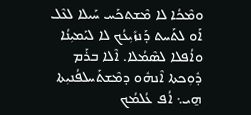ܘܡܶܟܳܐ ܠܐ ܡܶܫܬܟܰܚ ܚܰܝܠܐ ܠܥܶܠ ܐܰܘ ܠܬܰܚܬ ܕܰܢܙܺܝܼܥܳܟ ܠܐ ܠܝܰܡܝܼܢܳܐ ܘܐܳܦܠܐ ܠܣܶܡܳܠܐ. ܐܶܠܐ ܒܪܰܡ ܕܽܘܼܟܬܐ ܐܶܢܗܽܘ ܕܡܶܫܬܰܚܠܦܳܢܝܼܬܐ ܗ̱ܝ܆ ܐܳܦ ܥܳܠܡܳܟ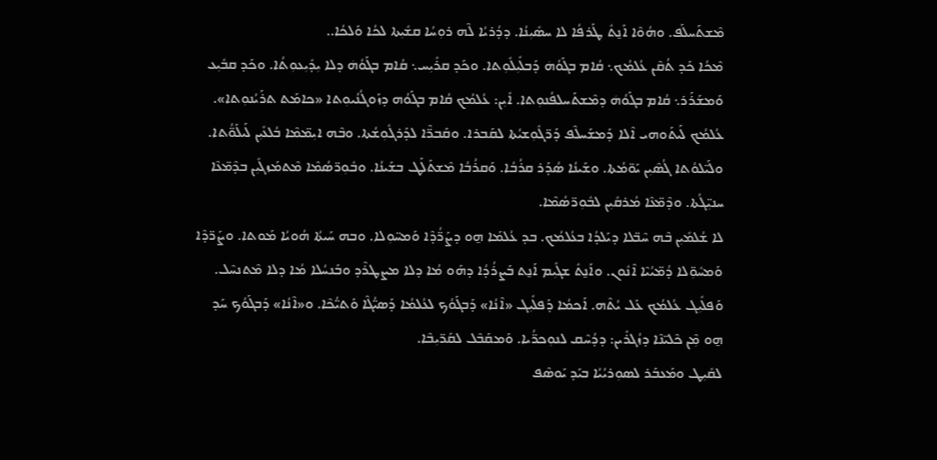ܡܶܫܬܰܚܠܰܦ. ܘܗܳܘܶܐ ܐܰܢ̱ܬܽ ܛܰܪܦܳܐ ܠܐ ܚܣܺܝܼܢܳܐ. ܕܕܳܪܝܳܐ ܠܶܗ ܪܘܼܚܳܐ ܩܫܺܝܼܬܐ ܠܟܳܐ ܘܰܠܟܳܐ..
ܡܶܟܳܐ ܟܰܕ ܬܳܩܶܢ ܥܳܠܡܳܟ܆ ܩܳܐܡ ܒܓܰܘܳܗܿ ܕܰܒܠܺܝܼܠܽܘܼܬܐ. ܘܟܰܕ ܩܪܺܝܼܚ܆ ܩܳܐܡ ܒܓܰܘܳܗܿ ܕܠܐ ܝܼܕܺܝܼܥܘܼܬܳܐ. ܘܟܰܕ ܩܒܺܝܼܥ ܘܰܡܫܰܪܰܪ܆ ܩܳܐܡ ܒܓܰܘܳܗܿ ܕܡܶܫܬܰܚܠܦܳܢܘܼܬܐ. ܐܺܝܼܢ: ܥܳܠܡܳܟ ܩܳܐܡ ܒܓܰܘܳܗ ܕܙܰܘܓܳܢܳܝܘܼܬܐ «ܟܐܡܰܬ ܬܪܰܝܳܢܘܼܬܐ».
ܥܳܠܡܳܟ ܠܰܝܬܰܘܗܝ ܐܶܠܐ ܕܰܡܫܰܚܠܶܦ ܕܰܪ̈ܓܽܘܼܫܝܳܬܐ ܠܩܰܒܪܐ. ܘܩܰܒܪ̈ܶܐ ܠܕܰܪܓܽܘܼܫܳܬܐ. ܘܒܶܗ ܐܝܼܡ̈ܡܶܐ ܒܳܠܥܺܝܼܢ ܠܰܝܠܰܘ̈ܳܬܐ. ܘܠܰܝ̈ܠܘܳܬܐ ܓܳܣܶܝܼܢ ܝܰܘ̈ܡܳܬܐ. ܘܫܰܝܢܳܐ ܣܳܕܰܪ ܩܪܳܒܳܐ. ܘܰܩܪܳܒܳܐ ܡܶܫܬܰܠܰܛ ܒܫܰܝܢܳܐ. ܘܒܽܘܼܪ̈ܣܳܡܶܐ ܡܶܬܡܰܙܓܺܝܼܢ ܒܕܶܡ̈ܥܶܐ ܚܢܝܼ̈ܓܳܬܐ. ܘܕܶܡ̈ܥܶܐ ܡܳܪܩܺܝܼܢ ܠܒܽܘܼܪ̈ܣܳܡܶܐ.
ܠܐ ܫܳܠܡܺܝܼܢ ܒܶܗ ܚܶܒ̈ܠܐ ܕܝܰܠܕܳܐ ܒܥܳܠܡܳܟ. ܒܕ ܥܳܠܡܰܐ ܗ̱ܘ ܕܨܰܪ̈ܳܕܶܐ ܘܰܡܚ̈ܘܼܠܐ. ܘܒܗ ܚܰܝܬܳܐ ܗܳܘܝܳܐ ܡܰܘܬܐ. ܘܨܰܪ̈ܕܶܐ ܘܰܡܚܽܘܼ̈ܠܐ ܕܳܡ̈ܝܳܝܶܐ ܐܶܢܽܘܢ. ܘܐܰܢ̱ܬܽ ܫܓܺܝܼܡ ܐܰܢ̱ܬ ܒܰܨܪܳܕܳܐ ܕܗܰܘ ܡܳܐ ܕܠܐ ܡܨܛܪܶܕ ܘܒܰܢܚܳܠܐ ܡܳܐ ܕܠܐ ܡܶܬܢܚܶܠ. ܘܰܦܠܺܝܼܓ ܥܳܠܡܳܟ ܥܰܠ ܝܳܬܶܗ. ܐܰܟܡܳܐ ܕܰܦܠܺܝܼܓ «ܐܶܢܳܐ» ܕܰܒܓܰܘܳܟ ܠܥܳܠܡܳܐ ܕܰܣܝ̈ܳܓܶܐ ܘܰܬܝ̈ܳܟܶܐ. ܘ«ܐܶܢܳܐ» ܕܰܒܓܰܘܳܟ ܚܰܕ ܗ̱ܘ ܡܼܶܢ ܟܶܠܝ̈ܢܶܐ ܕܙܳܓܪܺܝܢ: ܕܕܳܚܶܩ ܠܢܘܼܟܪ̈ܳܝܐ. ܘܰܡܩܰܒܶܠ ܠܩܰܪ̈ܝܼܒܶܐ.
ܠܩܺܝܼܛ ܘܡܰܥܒܰܪ ܠܣܘܼܪܝܳܝܳܐ ܒܝܰܕ ܝܰܘܣܶܦ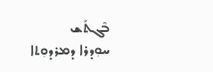ܒܶܓܬܰܫ
ܚܘܼܕܪܐ ܕܡܪܕܘܼܬܐ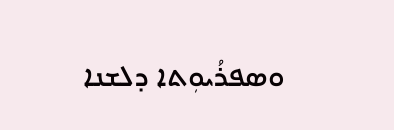ܘܣܦܪܳܝܘܼܬܐ ܕܠܫܢܐ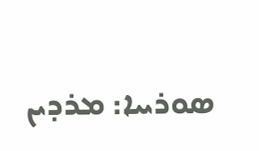ܣܘܪܝܝܐ: ܡܪܕܝܢ